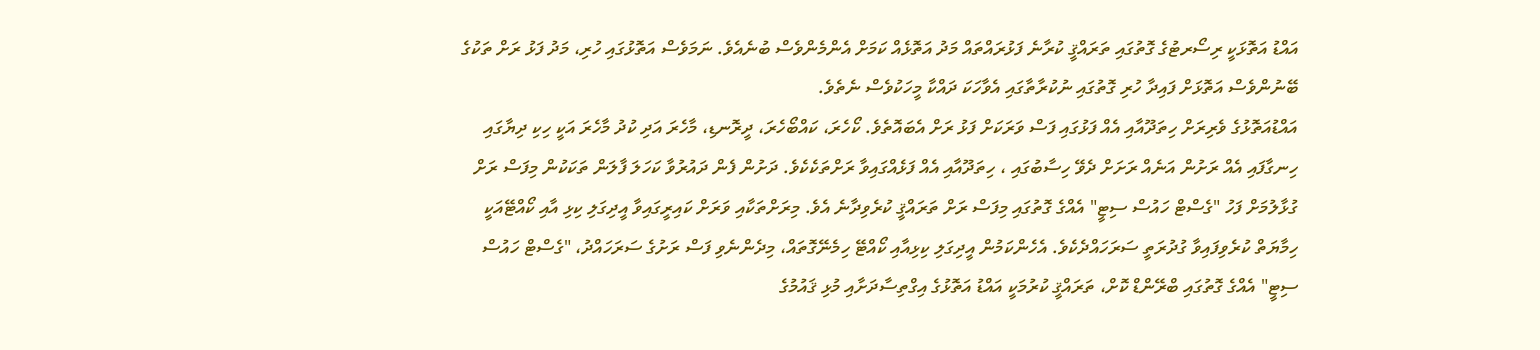އައްޑު އަތޮޅަކީ ރިސޯރޓުގެ ގޮތުގައި ތަރައްޤީ ކުރާނެ ފަޅުރައްތައް މަދު އަތޮޅެއް ކަމަށް އެންމެންވެސް ބުނެއެވެ. ނަމަވެސް އަތޮޅުގައި ހުރި، މަދު ފަޅު ރަށް ތަކުގެ ބޭނުންވެސް އަތޮޅަށް ފައިދާ ހުރި ގޮތުގައި ނުކުރާތާގައި އެވާހަކަ ދައްކާ މީހަކުވެސް ނެތެވެ.
އައްޑުއަތޮޅުގެ ވެރިރަށް ހިތަދޫއާއި އެއް ފަޅުގައި ފަސް ވަރަކަށް ފަޅު ރަށް އެބައޮތެވެ. ކޯހެރަ، ކައްބޯހެރަ، ދީރޮނޑި، މާހެރަ އަދި ކުދު މާހެރަ އަކީ ހިކި ދިޔާގައި ހިނގާފައި އެއް ރަށުން އަނެއް ރަށަށް ދެވޭ ހިސާބުގައި ، ހިތަދޫއާއި އެއް ފަޅެއްގައިވާ ރަށްތަކެކެވެ. ދަށުން ފެން ދައުރުވާ ކަހަލަ ފާލަން ތަކަކުން މިފަސް ރަށް ގުޅާލުމަށް ފަހު "ގެސްޓް ހައުސް ސިޓީ" އެއްގެ ގޮތުގައި މިފަސް ރަށް ތަރައްޤީ ކުރެވިދާނެ އެވެ. މިރަށްތަކާއި ވަރަށް ކައިރީގައިވާ އީދިގަލި ކިޅި އާއި ކޯއްޓޭއަކީ ހިމާޔަތް ކުރެވިފައިވާ ގުދުރަތީ ސަރަހައްދެކެވެ. އެހެންކަމުން އީދިގަލި ކިޅިއާއި ކޯއްޓޭ ހިމެނޭގޮތައް، މިދެންނެވި ފަސް ރަށުގެ ސަރަހައްދު، "ގެސްޓް ހައުސް ސިޓީ" އެއްގެ ގޮތުގައި ބްރޭންޑް ކޮށް، ތަރައްޤީ ކުރުމަކީ އައްޑު އަތޮޅުގެ އިގްތިސާދަށާއި މުޅި ޤައުމުގެ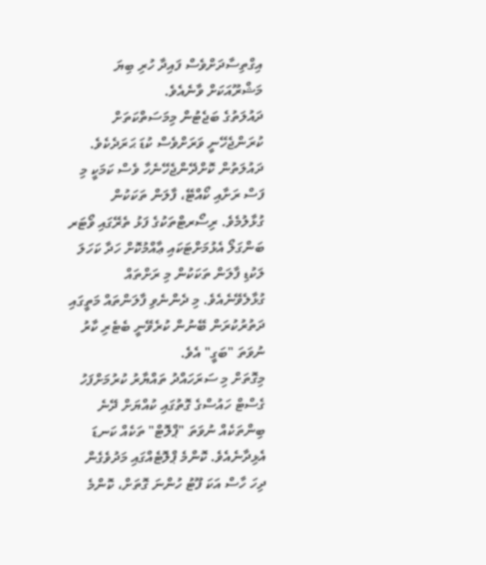އިގްތިސާދަށްވެސް ފައިދާ ހުރި ބިޔަ މަޝްރޫއަކަށް ވާނެއެވެ.
ދައުލަތުގެ ބަޖެޓުން މިމަސަތްކަތަށް ކުރަންޖެހޭނީ ވަރަށްވެސް ކުޑަ ޙަރަދެކެވެ. ދައުލަތުން ކޮށްދޭންޖެހޭނެހާ ވެސް ކަމަކީ މި ފަސް ރަށާއި ކޯއްޓޭ، ފާލަން ތަކަކުން ގުޅާލުމެވެ. ރިސޯރޓްތަކުގެ ފަޅު ތެރޭގައި ވޯޓަރ ބަންގަލޯ އެޅުމަށްޓަކައި ޢާއްމުކޮށް ހަދާ ކަހަލަ ލަކުޑި ފާލަން ތަކަކުން މި ރަށްތައް ގުޅާލެވޭނެއެވެ. މި ދެންނެވި ފާލަންތައް މަތީގައި ދަތުރުކުރަން ބޭނުން ކުރެވޭނީ ބެޓެރި ކާރު ނުވަތަ "ބަގީ" އެވެ.
މިގޮތަށް މި ސަރަހައްދު ތައްޔާރު ކުރުމަށްފަހު ގެސްޓް ހައުސްގެ ގޮތުގައި ކުއްޔަށް ދޭނެ ބިންތަކެއް ނުވަތަ "ޕްލޮޓް" ތަކެއް ކަނޑަ އެޅިދާނެއެވެ. ކޮންމެ ޕްލޮޓެއްގައި މަދުވެގެން ދިހަ ހާސް އަކަ ފޫޓު ހުންނަ ގޮތަށް، ކޮންމެ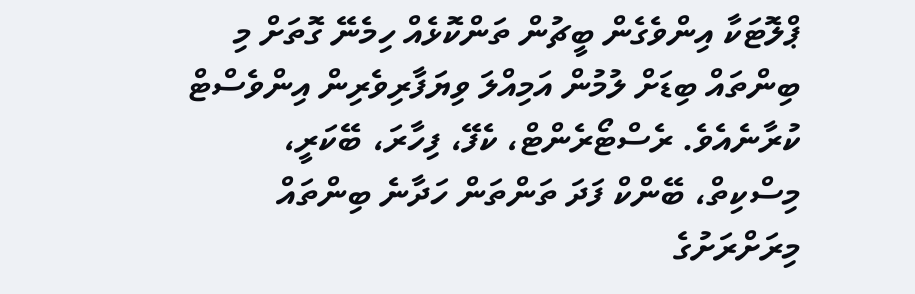ޕްލޮޓަކާ އިންވެގެން ބީޗުން ތަންކޮޅެއް ހިމެނޭ ގޮތަށް މި ބިންތައް ބިޑަށް ލުމުން އަމިއްލަ ވިޔަފާރިވެރިން އިންވެސްޓް ކުރާނެއެވެ. ރެސްޓޯރެންޓް، ކެފޭ، ފިހާރަ، ބޭކަރީ، މިސްކިތް، ބޭންކް ފަދަ ތަންތަން ހަދާނެ ބިންތައް މިރަށްރަށުގެ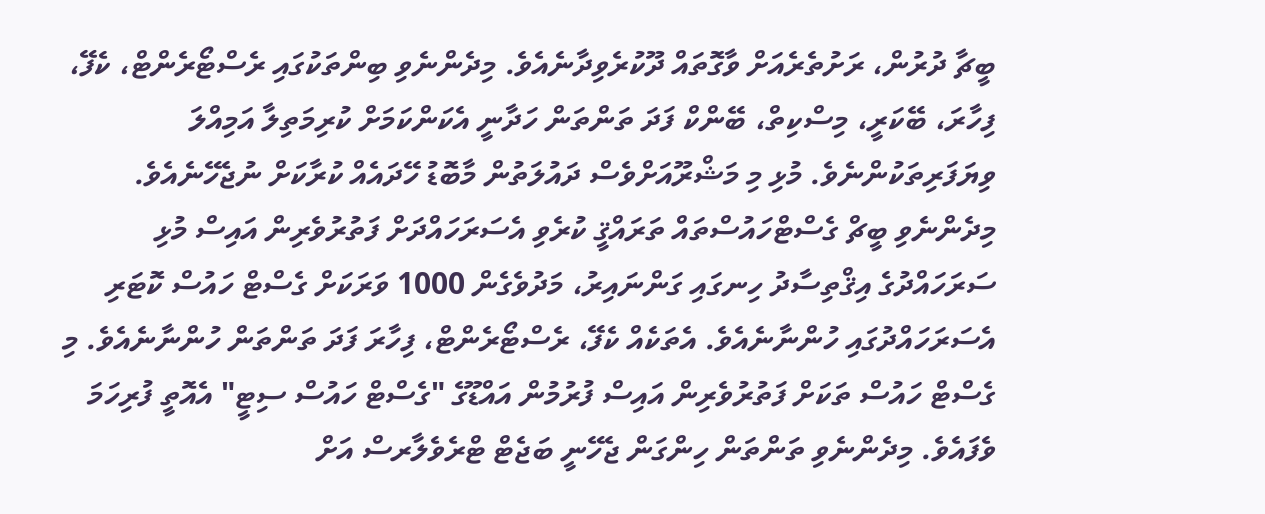ބީޗާ ދުރުން، ރަށުތެރެއަށް ވާގޮތައް ދޫކުރެވިދާނެއެވެ. މިދެންނެވި ބިންތަކުގައި ރެސްޓޯރެންޓް، ކެފޭ، ފިހާރަ، ބޭކަރީ، މިސްކިތް، ބޭންކް ފަދަ ތަންތަން ހަދާނީ އެކަންކަމަށް ކުރިމަތިލާ އަމިއްލަ ވިޔަފަރިތަކުންނެވެ. މުޅި މި މަޝްރޫއަށްވެސް ދައުލަތުން މާބޮޑު ހޭދައެއް ކުރާކަށް ނުޖެހޭނެއެވެ.
މިދެންނެވި ބީޗް ގެސްޓްހައުސްތައް ތަރައްޤީ ކުރެވި އެސަރަހައްދަށް ފަތުރުވެރިން އައިސް މުޅި ސަރަހައްދުގެ އިޤްތިސާދު ހިނގައި ގަންނައިރު، މަދުވެގެން 1000 ވަރަކަށް ގެސްޓް ހައުސް ކޮޓަރި އެސަރަހައްދުގައި ހުންނާނެއެވެ. އެތަކެއް ކެފޭ، ރެސްޓޯރެންޓް، ފިހާރަ ފަދަ ތަންތަން ހުންނާނެއެވެ. މި ގެސްޓް ހައުސް ތަކަށް ފަތުރުވެރިން އައިސް ފުރުމުން އައްޑޫގެ "ގެސްޓް ހައުސް ސިޓީ" އެއޮތީ ފުރިހަމަ ވެފައެވެ. މިދެންނެވި ތަންތަން ހިންގަން ޖެހޭނީ ބަޖެޓް ޓްރެވެލާރސް އަށް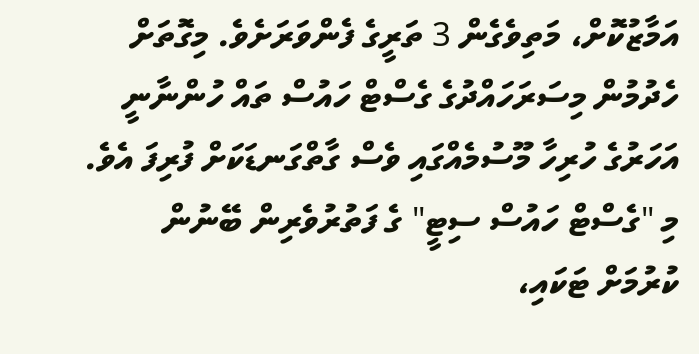އަމާޒުކޮށް، މަތިވެގެން 3 ތަރީގެ ފެންވަރަށެވެ. މިގޮތަށް ހެދުމުން މިސަރަހައްދުގެ ގެސްޓް ހައުސް ތައް ހުންނާނީ އަހަރުގެ ހުރިހާ މޫސުމެއްގައި ވެސް ގާތްގަނޑަކަށް ފުރިފަ އެވެ.
މި "ގެސްޓް ހައުސް ސިޓީ" ގެ ފަތުރުވެރިން ބޭނުން ކުރުމަށް ޓަކައި،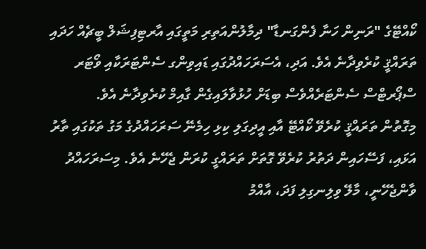ކޯއްޓޭގެ "ރަނިން ހަނާ ފެންގަނޑާ" ދިމާލުންއަތިރި މަތީގައި އާރޓިފިޝަލް ބީޗެއް ހަދައި ތަރައްޤީ ކުރެވިދާނެ އެވެ. އަދި، އެސަރަހައްދުގައި ޑައިވިންގ ސެންޓަރަކާއި ވޯޓަރ ސްޕޯރޓްސް ސެންޓަރެއްވެސް ބިޑަށް ހުޅުވާލައިގެން ގާއިމް ކުރެވިދާނެ އެވެ.
މިގޮތުން ތަރައްޤީ ކުރެވޭ ކޯއްޓޭ އާއި އީދިގަލި ކިޅި ހިމެނޭ ސަރަހައްދުގެ މަގު ތަކުގައި ތާރު އަޅައި، ފަސޭހައިން ދަތުރު ކުރެވޭ ގޮތަށް ތަރައްގީ ކުރަން ޖެހޭނެ އެވެ. މިސަރަހައްދު ވާންޖެހޭނީ، މާލޭ ވިލިނގިލި ފަދަ، އާއްމު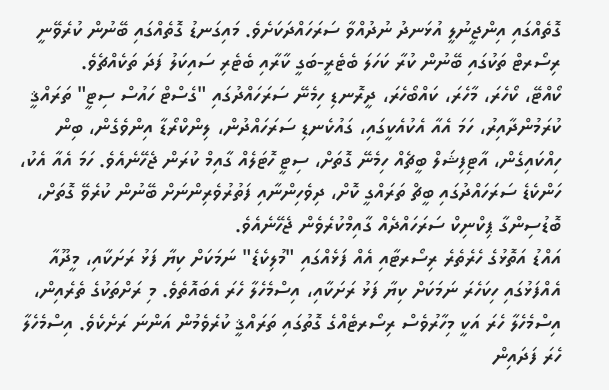ގޮތެއްގައި އިންޖީނުލީ އުޅަނދު ނުދުއްވާ ސަރަހައްދަކަށެވެ. މައިގަނޑު ގޮތެއްގައި ބޭނުން ކުރެވޭނީ ރިސޯރޓް ތަކުގައި ބޭނުން ކުރާ ކަހަލަ ބެޓެރީ-ބަގީ ކާރާއި ބެޓެރި ސައިކަލު ފަދަ ތަކެއްޗެވެ.
ކޯއްޓޭ، ކޯހެރަ، މާހެރަ، ކައްބޯހެރަ، ދީރޮނޑި ހިމެނޭ ސަރަހައްދުގައި "ގެސްޓް ހައުސް ސިޓީ" ތަރައްޤީ ކުރަމުންދާއިރު، ހަމަ އެއާ އެކުއެކީގައި، ގައުކެނޑި ސަރަހައްދުން، ލިންކްރޯޑާ އިންވެގެން، ބިން ހިއްކައިގެން، އާޓިފިޝަލް ބީޗެއް ހިމެނޭ ގޮތަށް، ސިޓީ ހޮޓަލެއް ގާއިމް ކުރަން ޖެހޭނެއެވެ. ހަމަ އެއާ އެކު، ހަންކެޑެ ސަރަހައްދުގައި ބީޗް ތަރައްގީ ކޮށް، ދިވެހިންނާއި ފަތުރުވެރިންނަށް ބޭނުން ކުރެވޭ ގޮތަށް، ބޮޑުސިންގާ ޕިކްނިކް ސަރަހައްދެއް ގާއިމްކުރެވެން ޖެހޭނެއެވެ.
އައްޑު އަތޮޅުގެ ހެރެތެރެ ރިސޯރޓާއި އެއް ފަޅެއްގައި "މުލިކެޑެ" ނަމަކަށް ކިޔާ ފަޅު ރަށަކާއި، މީދޫއާ އެއްފަޅުގައި ހިކަހެރަ ނަމަކަށް ކިޔާ ފަޅު ރަށަކާއި، އިސްމެހެލާ ހެރަ އެބައޮތެވެ. މި ރަށްތަކުގެ ތެރެއިން، އިސްމެހެލާ ހެރަ އަކީ މިހާރުވެސް ރިސޯރޓެއްގެ ގޮތުގައި ތަރައްޤީ ކުރެވެމުން އަންނަ ރަށެކެވެ. އިސްމެހެލާ ހެރަ ފަދައިން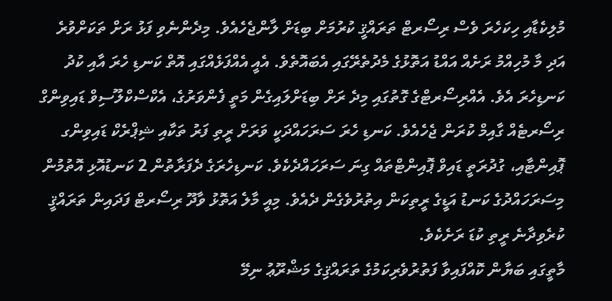މުލިކެޑާއި ހިކަހެރަ ވެސް ރިސޯރޓް ތަރައްޤީ ކުރުމަށް ބިޑަށް ލާންޖެހެއެވެ. މިދެންނެވި ފަޅު ރަށް ތަކަށްވުރެ އަދި މާ މުހިއްމު ރަށެއް އައްޑު އަތޮޅުގެ މެދުތެރޭގައި އެބައޮތެވެ. އެއީ އެއްފަޅެއްގައި އޮތް ކަނޑި ހެރަ އާއި ކުދު ކަނޑިހެރަ އެވެ. އެއްރިސޯރޓްގެ ގޮތުގައި މިދެ ރަށް ބިޑަށްލައިގެން މަތީ ފެންވަރުގެ، އެކްސްކްލޫސިވް ޑައިވިންގް ރިސޯރޓެއް ގާއިމް ކުރަން ޖެހެއެވެ. ކަނޑި ހެރަ ސަރަހައްދަކީ ވަރަށް ރީތި ފަރު ތަކާއި ޝިޕްރެކް ޑައިވިންގ ޕޮއިންޓާއި، ގުދުރަތީ ޑައިވް ޕޮއިންޓްތައް ގިނަ ސަރަހައްދެކެވެ. ކަނޑިހެރަގެ ދެފަރާތުން 2 ކަނޑުއޮޅި އޮތުމުން މިސަރަހައްދުގެ ކަނޑު އަޑީގެ ރީތިކަން އިތުރުވެގެން ދެއެވެ. މިއީ މާލެ އަތޮޅު ވާދޫ ރިސޯރޓް ފަދައިން ތަރައްޤީ ކުރެވިދާނެ ރީތި ކުޑަ ރަށެކެވެ.
މާތީގައި ބަޔާން ކޮއްފައިވާ ފަތުރުވެރިކަމުގެ ތަރައްޤިގެ މަޝްރޫޢު ނިމޭ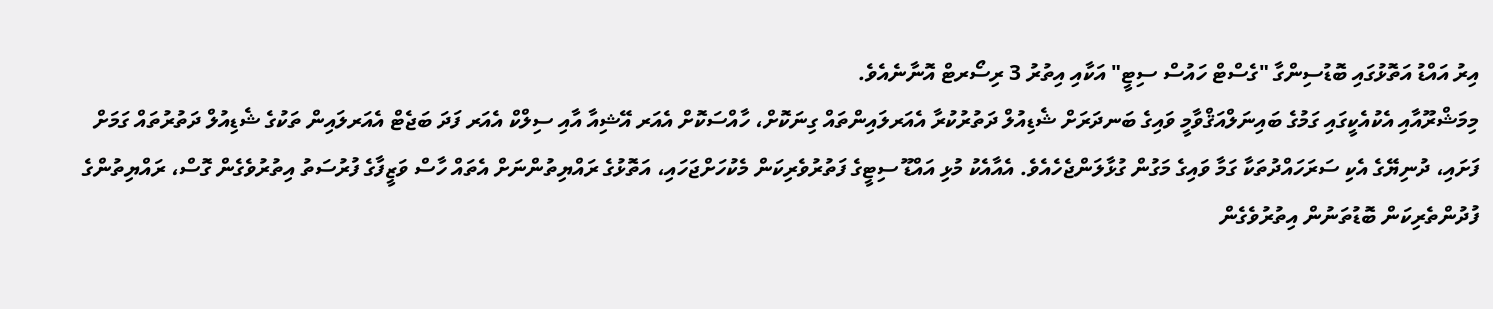އިރު އައްޑު އަތޮޅުގައި ބޮޑުސިންގާ "ގެސްޓް ހައުސް ސިޓީ" އަކާއި އިތުރު 3 ރިސޯރޓް އޮނާނެއެވެ.
މިމަޝްރޫއާއި އެކުއެކީގައި ގަމުގެ ބައިނަލްއަޤްވާމީ ވައިގެ ބަނދަރަށް ޝެޑިއުލް ދަތުރުކުރާ އެއަރލައިންތައް ގިނަކޮށް، ހާއްސަކޮށް އެއަރ އޭޝިއާ އާއި ސިލްކް އެއަރ ފަދަ ބަޖެޓް އެއަރލައިން ތަކުގެ ޝެޑިއުލް ދަތުރުތައް ގަމަށް ފަށައި، ދުނިޔޭގެ އެކި ސަރަހައްދުތަކާ ގަމާ ވައިގެ މަގުން ގުޅާލަންޖެހެއެވެ. އެއާއެކު މުޅި އައްޑޫ ސިޓީގެ ފަތުރުވެރިކަން މެކުހަށްޖަހައި، އަތޮޅުގެ ރައްޔިތުންނަށް އެތައް ހާސް ވަޒީފާގެ ފުރުސަތު އިތުރުވެގެން ގޮސް، ރައްޔިތުންގެ ފުދުންތެރިކަން ބޮޑުތަނުން އިތުރުވެގެން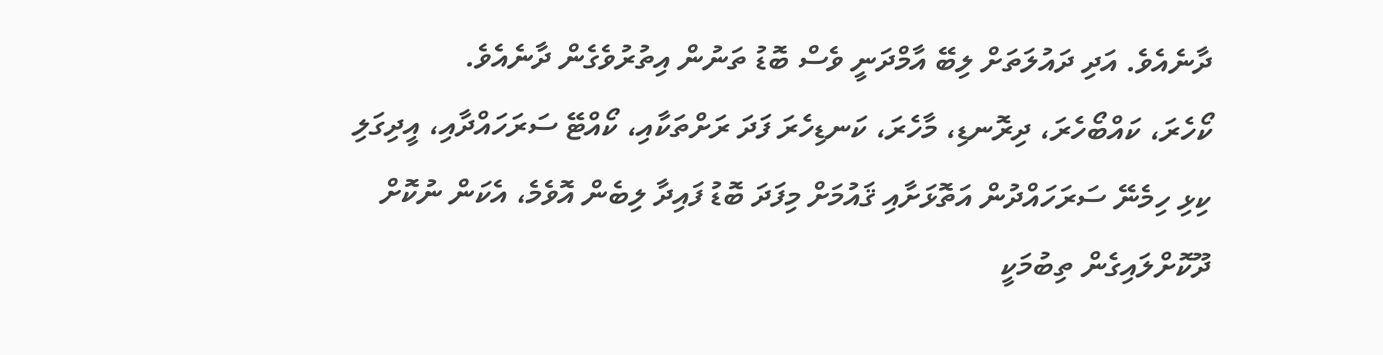ދާނެއެވެ. އަދި ދައުލަތަށް ލިބޭ އާމްދަނީ ވެސް ބޮޑު ތަނުން އިތުރުވެގެން ދާނެއެވެ.
ކޯހެރަ، ކައްބޯހެރަ، ދިރޮނޑި، މާހެރަ، ކަނޑިހެރަ ފަދަ ރަށްތަކާއި، ކޯއްޓޭ ސަރަހައްދާއި، އީދިގަލި ކިޅި ހިމެނޭ ސަރަހައްދުން އަތޮޅަށާއި ޤައުމަށް މިފަދަ ބޮޑު ފައިދާ ލިބެން އޮވެމެ، އެކަން ނުކޮށް ދޫކޮށްލައިގެން ތިބުމަކީ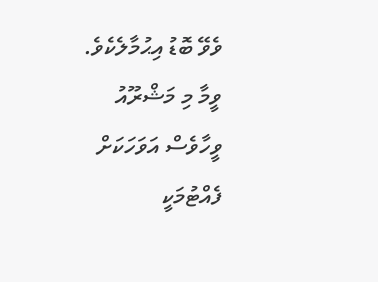ވެވޭ ބޮޑު އިޙުމާލެކެވެ. ވީމާ މި މަޝްރޫއު ވީހާވެސް އަވަހަކަށް ފެއްޓުމަކީ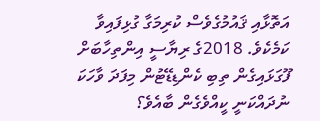އަތޮޅާއި ޤައުމުގެވެސް ކުރިމަގާ ގުޅިފައިވާ ކަމެކެވެ. 2018ގެ ރިޔާސީ އިންތިހާބަށް ފޫގަޅައިގެން ތިބި ކެންޑިޑޭޓުން މިފަދަ ވާހަކަ ނުދައްކަނީ ކީއްވެގެން ބާއެވެ؟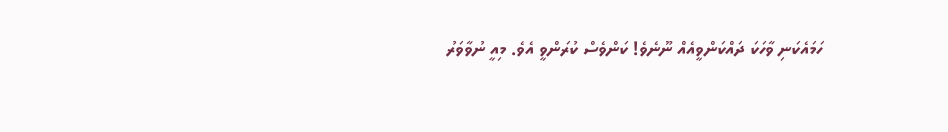ހަމައެކަނި ވާހަކަ ދައްކަންވީއެއް ނޫނެވެ! ކަންވެސް ކުރަންވީ އެވެ. މިއީ ނުވާވަރު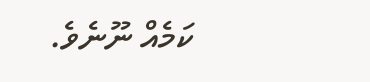ކަމެއް ނޫނެވެ.